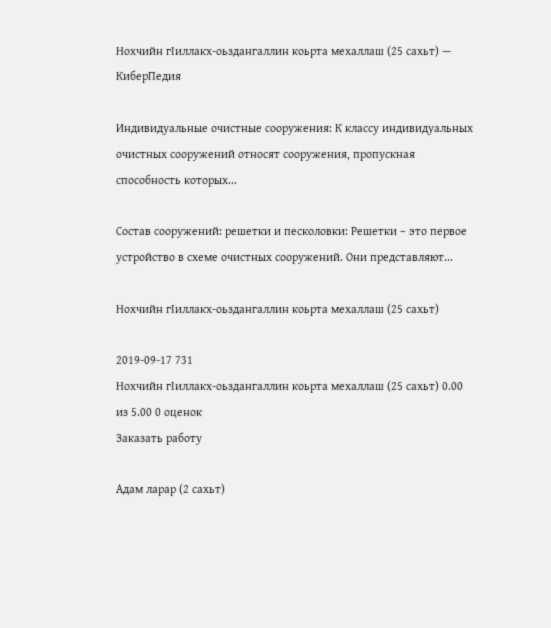Нохчийн гIиллакх-оьздангаллин коьрта мехаллаш (25 сахьт) — КиберПедия

Индивидуальные очистные сооружения: К классу индивидуальных очистных сооружений относят сооружения, пропускная способность которых...

Состав сооружений: решетки и песколовки: Решетки – это первое устройство в схеме очистных сооружений. Они представляют...

Нохчийн гIиллакх-оьздангаллин коьрта мехаллаш (25 сахьт)

2019-09-17 731
Нохчийн гIиллакх-оьздангаллин коьрта мехаллаш (25 сахьт) 0.00 из 5.00 0 оценок
Заказать работу

Адам ларар (2 сахьт)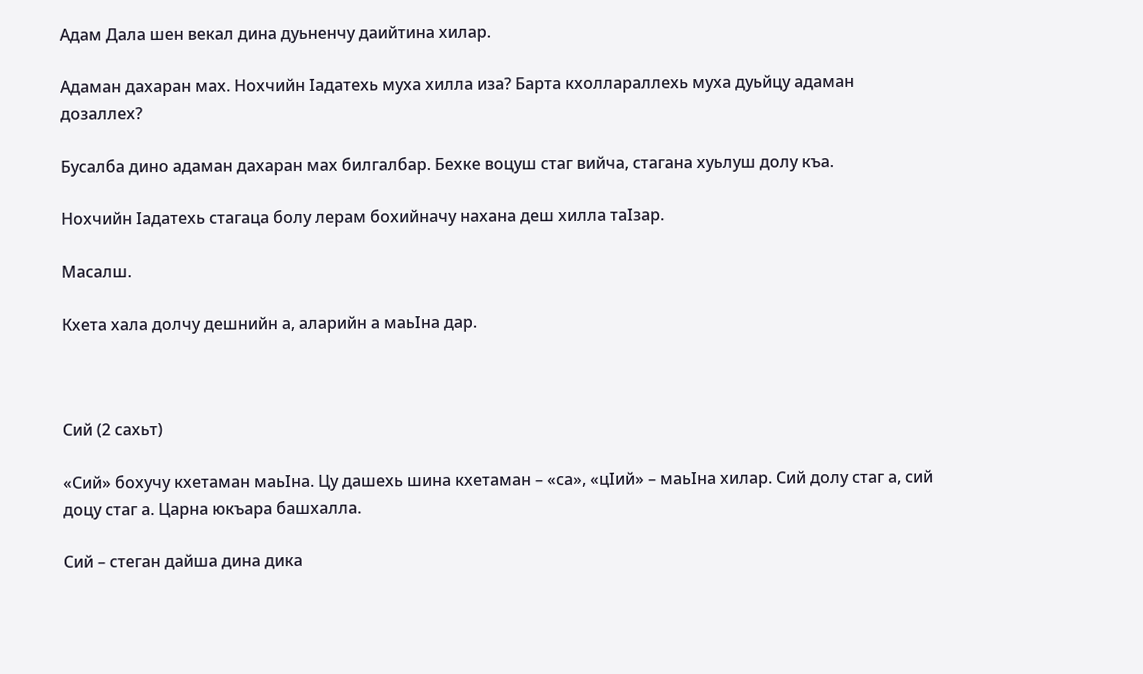Адам Дала шен векал дина дуьненчу даийтина хилар.

Адаман дахаран мах. Нохчийн Iадатехь муха хилла иза? Барта кхоллараллехь муха дуьйцу адаман дозаллех?

Бусалба дино адаман дахаран мах билгалбар. Бехке воцуш стаг вийча, стагана хуьлуш долу къа.

Нохчийн Iадатехь стагаца болу лерам бохийначу нахана деш хилла таIзар.

Масалш.

Кхета хала долчу дешнийн а, аларийн а маьIна дар.



Сий (2 сахьт)

«Сий» бохучу кхетаман маьIна. Цу дашехь шина кхетаман – «са», «цIий» – маьIна хилар. Сий долу стаг а, сий доцу стаг а. Царна юкъара башхалла.

Сий – стеган дайша дина дика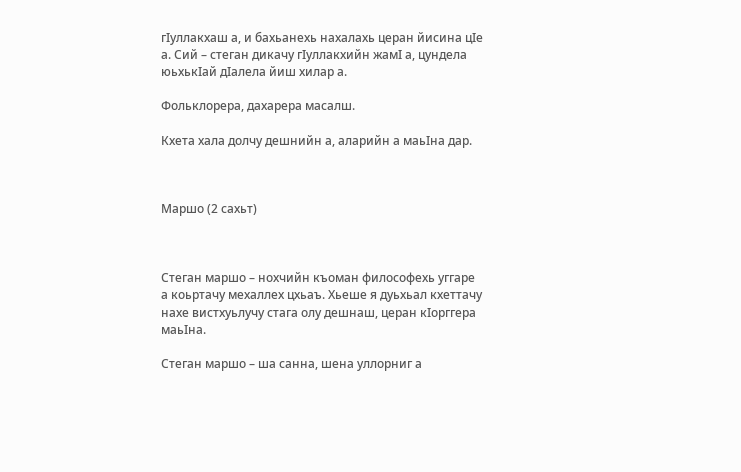гIуллакхаш а, и бахьанехь нахалахь церан йисина цIе а. Сий – стеган дикачу гIуллакхийн жамI а, цундела юьхькIай дIалела йиш хилар а.

Фольклорера, дахарера масалш.

Кхета хала долчу дешнийн а, аларийн а маьIна дар.



Маршо (2 сахьт)



Стеган маршо – нохчийн къоман философехь уггаре а коьртачу мехаллех цхьаъ. Хьеше я дуьхьал кхеттачу нахе вистхуьлучу стага олу дешнаш, церан кIорггера маьIна.

Стеган маршо – ша санна, шена уллорниг а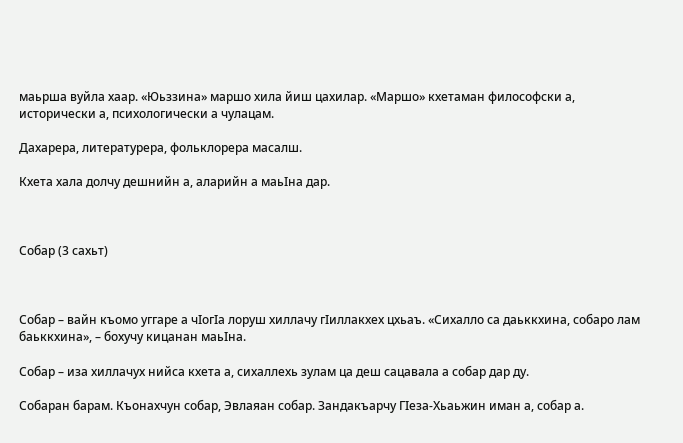маьрша вуйла хаар. «Юьззина» маршо хила йиш цахилар. «Маршо» кхетаман философски а, исторически а, психологически а чулацам.

Дахарера, литературера, фольклорера масалш.

Кхета хала долчу дешнийн а, аларийн а маьIна дар.



Собар (3 сахьт)



Собар – вайн къомо уггаре а чIогIа лоруш хиллачу гIиллакхех цхьаъ. «Сихалло са даьккхина, собаро лам баьккхина», – бохучу кицанан маьIна.

Собар – иза хиллачух нийса кхета а, сихаллехь зулам ца деш сацавала а собар дар ду.

Собаран барам. Къонахчун собар, Эвлаяан собар. Зандакъарчу ГIеза-Хьаьжин иман а, собар а.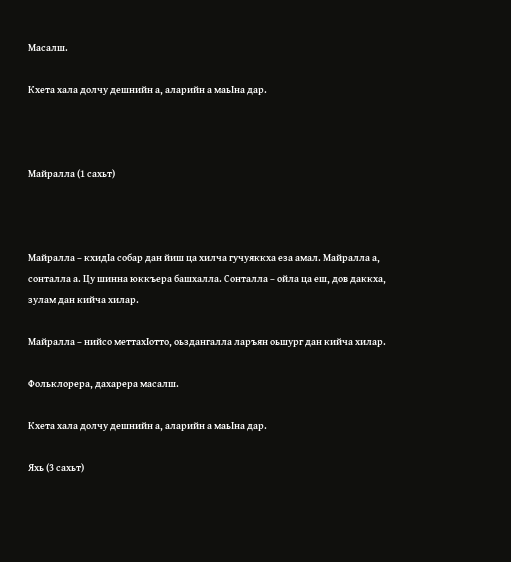Масалш.

Кхета хала долчу дешнийн а, аларийн а маьIна дар.



Майралла (1 сахьт)



Майралла – кхидIа собар дан йиш ца хилча гучуяккха еза амал. Майралла а, сонталла а. Цу шинна юккъера башхалла. Сонталла – ойла ца еш, дов даккха, зулам дан кийча хилар.

Майралла – нийсо меттахIотто, оьздангалла ларъян оьшург дан кийча хилар.

Фольклорера, дахарера масалш.

Кхета хала долчу дешнийн а, аларийн а маьIна дар.

Яхь (3 сахьт)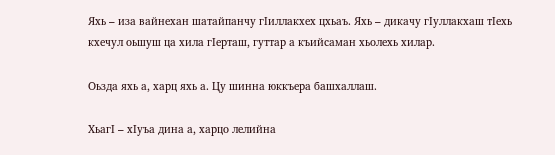Яхь – иза вайнехан шатайпанчу гIиллакхех цхьаъ. Яхь – дикачу гIуллакхаш тIехь кхечул оьшуш ца хила гIерташ, гуттар а къийсаман хьолехь хилар.

Оьзда яхь а, харц яхь а. Цу шинна юккъера башхаллаш.

ХьагI – хIуъа дина а, харцо лелийна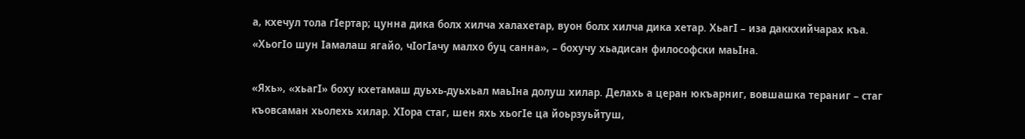а, кхечул тола гIертар; цунна дика болх хилча халахетар, вуон болх хилча дика хетар. ХьагI – иза даккхийчарах къа. «ХьогIо шун Iамалаш ягайо, чIогIачу малхо буц санна», – бохучу хьадисан философски маьIна.

«Яхь», «хьагI» боху кхетамаш дуьхь-дуьхьал маьIна долуш хилар. Делахь а церан юкъарниг, вовшашка тераниг – стаг къовсаман хьолехь хилар. ХIора стаг, шен яхь хьогIе ца йоьрзуьйтуш,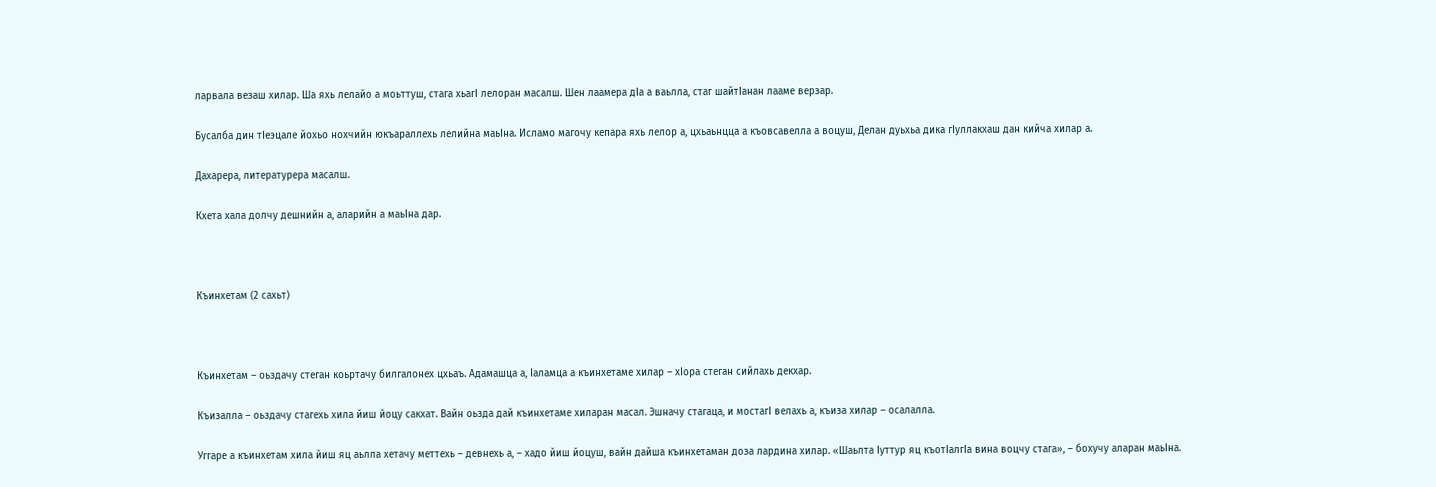ларвала везаш хилар. Ша яхь лелайо а моьттуш, стага хьагI лелоран масалш. Шен лаамера дIа а ваьлла, стаг шайтIанан лааме верзар.

Бусалба дин тIеэцале йохьо нохчийн юкъараллехь лелийна маьIна. Исламо магочу кепара яхь лелор а, цхьаьнцца а къовсавелла а воцуш, Делан дуьхьа дика гIуллакхаш дан кийча хилар а.

Дахарера, литературера масалш.

Кхета хала долчу дешнийн а, аларийн а маьIна дар.



Къинхетам (2 сахьт)



Къинхетам – оьздачу стеган коьртачу билгалонех цхьаъ. Адамашца а, Iаламца а къинхетаме хилар – хIора стеган сийлахь декхар.

Къизалла – оьздачу стагехь хила йиш йоцу сакхат. Вайн оьзда дай къинхетаме хиларан масал. Эшначу стагаца, и мостагI велахь а, къиза хилар – осалалла.

Уггаре а къинхетам хила йиш яц аьлла хетачу меттехь – девнехь а, – хадо йиш йоцуш, вайн дайша къинхетаман доза лардина хилар. «Шаьлта Iуттур яц къотIалгIа вина воцчу стага», – бохучу аларан маьIна.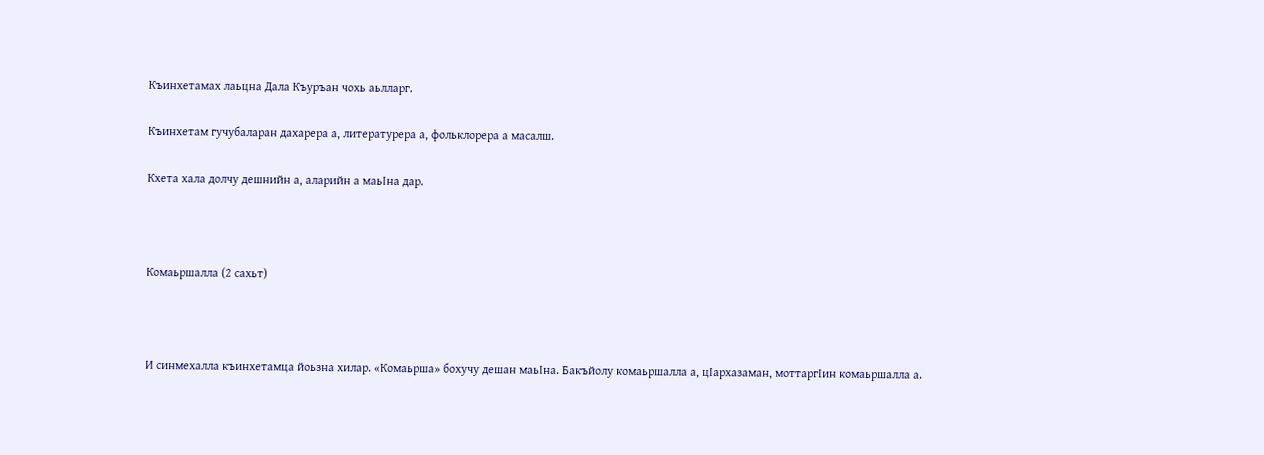Къинхетамах лаьцна Дала Къуръан чохь аьлларг.

Къинхетам гучубаларан дахарера а, литературера а, фольклорера а масалш.

Кхета хала долчу дешнийн а, аларийн а маьIна дар.



Комаьршалла (2 сахьт)



И синмехалла къинхетамца йоьзна хилар. «Комаьрша» бохучу дешан маьIна. Бакъйолу комаьршалла а, цIархазаман, моттаргIин комаьршалла а.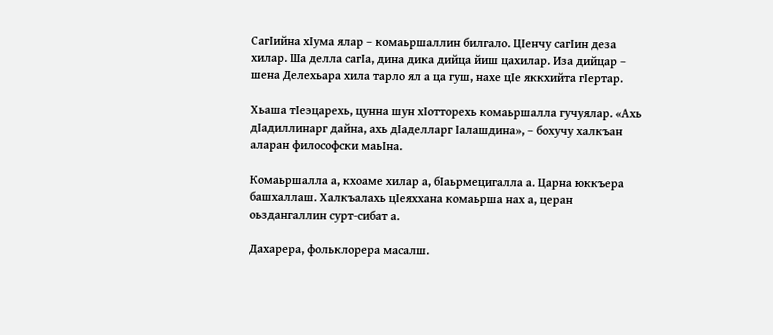СагIийна хIума ялар – комаьршаллин билгало. ЦIенчу сагIин деза хилар. Ша делла сагIа, дина дика дийца йиш цахилар. Иза дийцар – шена Делехьара хила тарло ял а ца гуш, нахе цIе яккхийта гIертар.

Хьаша тIеэцарехь, цунна шун хIотторехь комаьршалла гучуялар. «Ахь дIадиллинарг дайна, ахь дIаделларг Iалашдина», – бохучу халкъан аларан философски маьIна.

Комаьршалла а, кхоаме хилар а, бIаьрмецигалла а. Царна юккъера башхаллаш. Халкъалахь цIеяххана комаьрша нах а, церан оьздангаллин сурт-сибат а.

Дахарера, фольклорера масалш.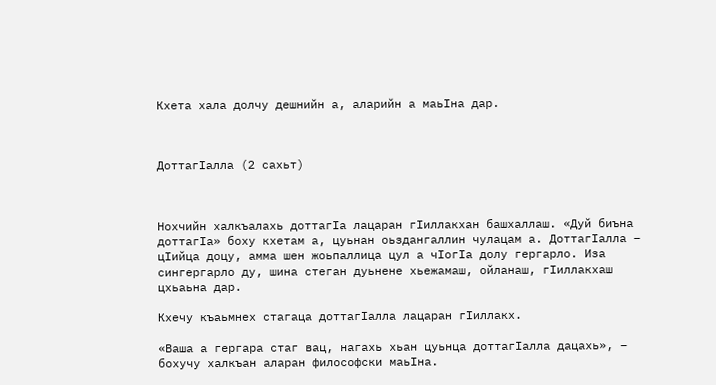Кхета хала долчу дешнийн а, аларийн а маьIна дар.



ДоттагIалла (2 сахьт)



Нохчийн халкъалахь доттагIа лацаран гIиллакхан башхаллаш. «Дуй биъна доттагIа» боху кхетам а, цуьнан оьздангаллин чулацам а. ДоттагIалла – цIийца доцу, амма шен жоьпаллица цул а чIогIа долу гергарло. Иза сингергарло ду, шина стеган дуьнене хьежамаш, ойланаш, гIиллакхаш цхьаьна дар.

Кхечу къаьмнех стагаца доттагIалла лацаран гIиллакх.

«Ваша а гергара стаг вац, нагахь хьан цуьнца доттагIалла дацахь», – бохучу халкъан аларан философски маьIна.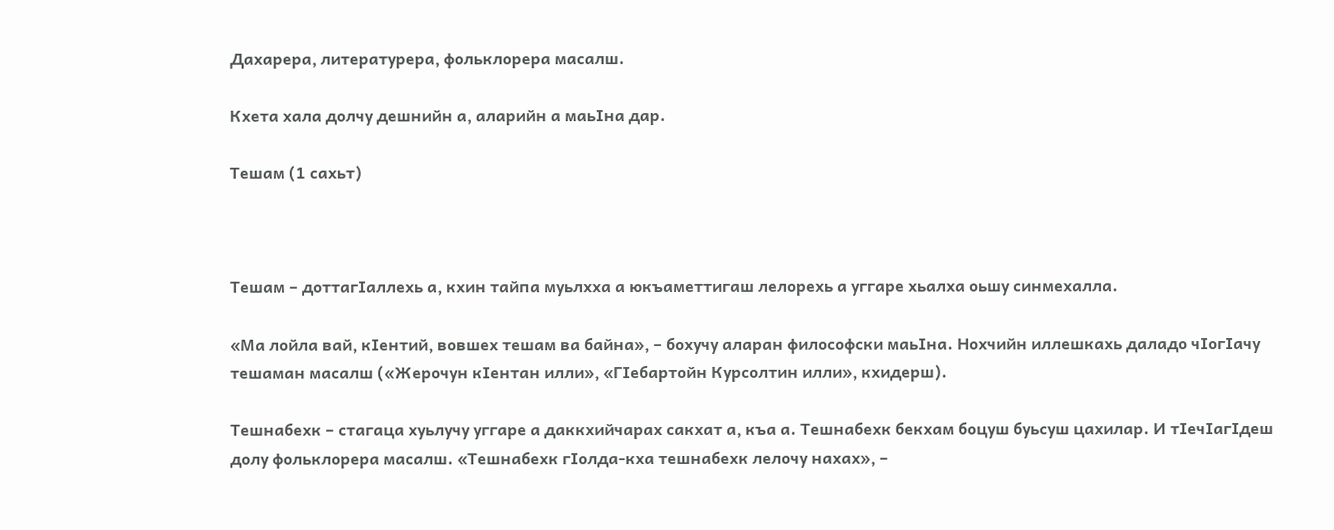Дахарера, литературера, фольклорера масалш.

Кхета хала долчу дешнийн а, аларийн а маьIна дар.

Тешам (1 сахьт)



Тешам – доттагIаллехь а, кхин тайпа муьлхха а юкъаметтигаш лелорехь а уггаре хьалха оьшу синмехалла.

«Ма лойла вай, кIентий, вовшех тешам ва байна», – бохучу аларан философски маьIна. Нохчийн иллешкахь даладо чIогIачу тешаман масалш («Жерочун кIентан илли», «ГIебартойн Курсолтин илли», кхидерш).

Тешнабехк – стагаца хуьлучу уггаре а даккхийчарах сакхат а, къа а. Тешнабехк бекхам боцуш буьсуш цахилар. И тIечIагIдеш долу фольклорера масалш. «Тешнабехк гIолда-кха тешнабехк лелочу нахах», –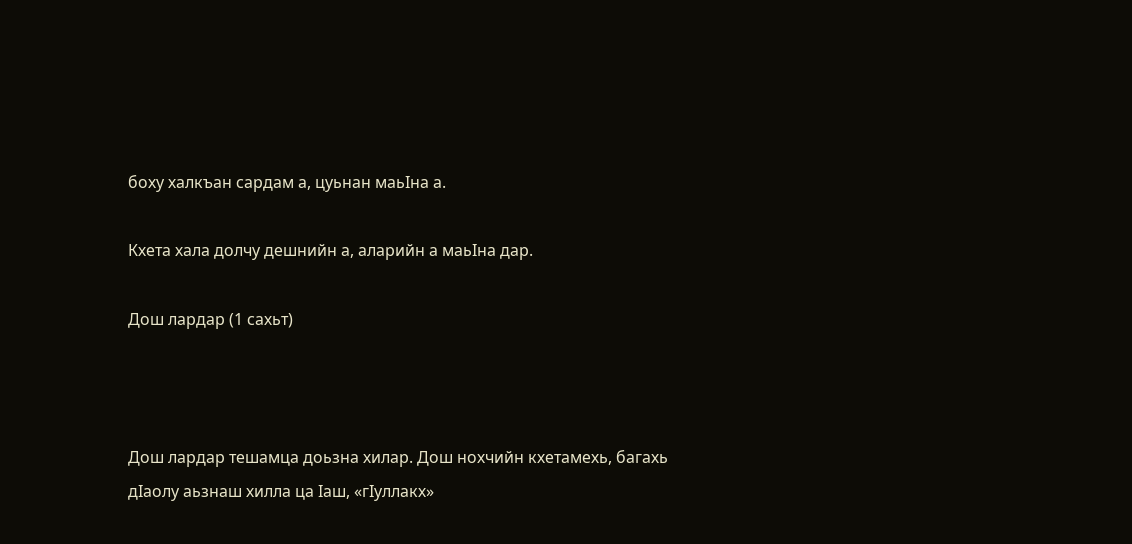боху халкъан сардам а, цуьнан маьIна а.

Кхета хала долчу дешнийн а, аларийн а маьIна дар.

Дош лардар (1 сахьт)



Дош лардар тешамца доьзна хилар. Дош нохчийн кхетамехь, багахь дIаолу аьзнаш хилла ца Iаш, «гIуллакх»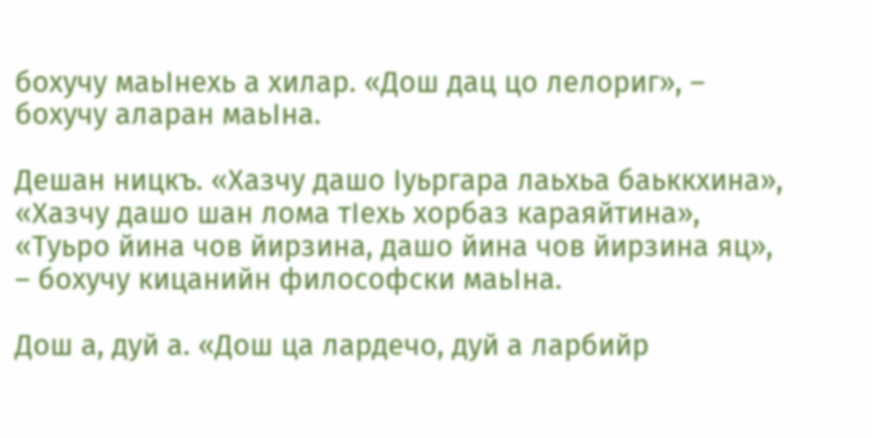бохучу маьIнехь а хилар. «Дош дац цо лелориг», – бохучу аларан маьIна.

Дешан ницкъ. «Хазчу дашо Iуьргара лаьхьа баьккхина», «Хазчу дашо шан лома тIехь хорбаз караяйтина», «Туьро йина чов йирзина, дашо йина чов йирзина яц», – бохучу кицанийн философски маьIна.

Дош а, дуй а. «Дош ца лардечо, дуй а ларбийр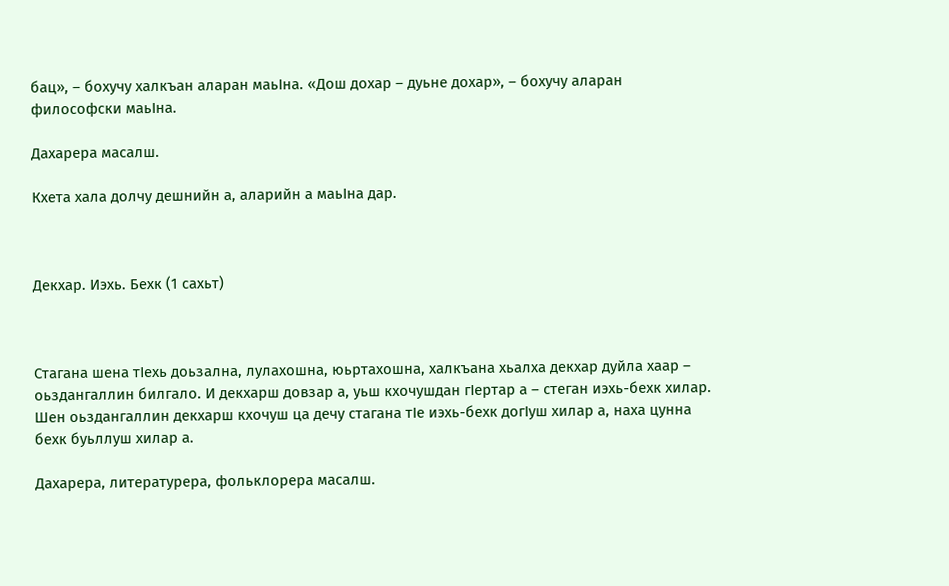бац», – бохучу халкъан аларан маьIна. «Дош дохар – дуьне дохар», – бохучу аларан философски маьIна.

Дахарера масалш.

Кхета хала долчу дешнийн а, аларийн а маьIна дар.



Декхар. Иэхь. Бехк (1 сахьт)



Стагана шена тIехь доьзална, лулахошна, юьртахошна, халкъана хьалха декхар дуйла хаар – оьздангаллин билгало. И декхарш довзар а, уьш кхочушдан гIертар а – стеган иэхь-бехк хилар. Шен оьздангаллин декхарш кхочуш ца дечу стагана тIе иэхь-бехк догIуш хилар а, наха цунна бехк буьллуш хилар а.

Дахарера, литературера, фольклорера масалш.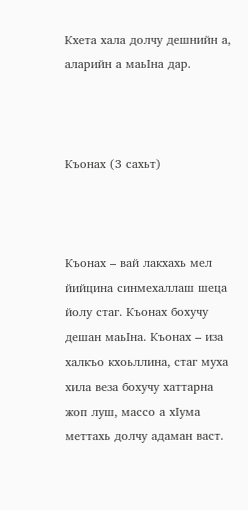Кхета хала долчу дешнийн а, аларийн а маьIна дар.



Къонах (3 сахьт)



Къонах – вай лакхахь мел йийцина синмехаллаш шеца йолу стаг. Къонах бохучу дешан маьIна. Къонах – иза халкъо кхоьллина, стаг муха хила веза бохучу хаттарна жоп луш, массо а хIума меттахь долчу адаман васт.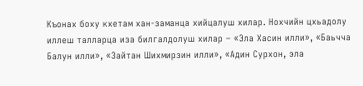Къонах боху кхетам хан-заманца хийцалуш хилар. Нохчийн цхьадолу иллеш талларца иза билгалдолуш хилар – «Эла Хасин илли», «Баьчча Балун илли», «Зайтан Шихмирзин илли», «Адин Сурхон, эла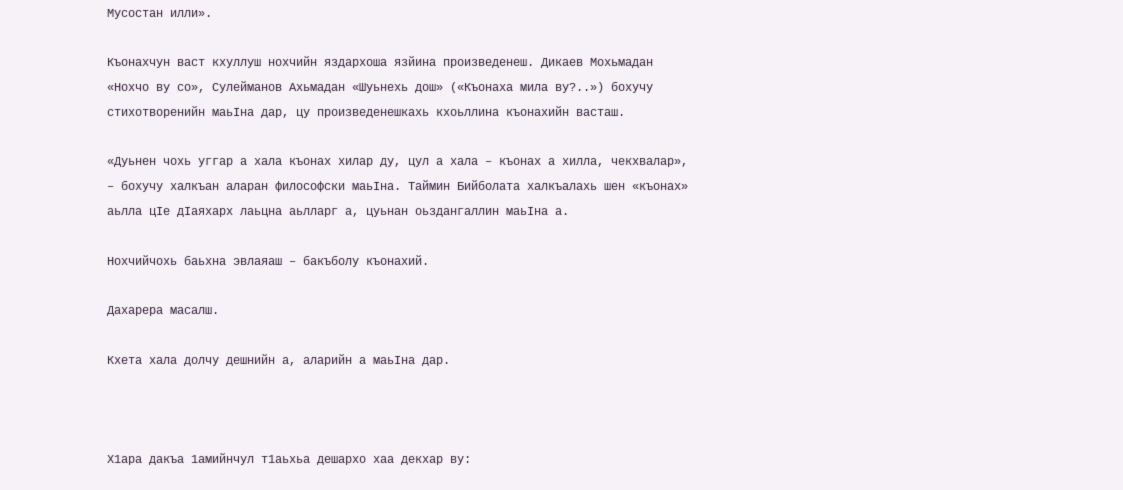Мусостан илли».

Къонахчун васт кхуллуш нохчийн яздархоша язйина произведенеш. Дикаев Мохьмадан «Нохчо ву со», Сулейманов Ахьмадан «Шуьнехь дош» («Къонаха мила ву?..») бохучу стихотворенийн маьIна дар, цу произведенешкахь кхоьллина къонахийн васташ.

«Дуьнен чохь уггар а хала къонах хилар ду, цул а хала – къонах а хилла, чекхвалар», – бохучу халкъан аларан философски маьIна. Таймин Бийболата халкъалахь шен «къонах» аьлла цIе дIаяхарх лаьцна аьлларг а, цуьнан оьздангаллин маьIна а.

Нохчийчохь баьхна эвлаяаш – бакъболу къонахий.

Дахарера масалш.

Кхета хала долчу дешнийн а, аларийн а маьIна дар.



Х1ара дакъа 1амийнчул т1аьхьа дешархо хаа декхар ву: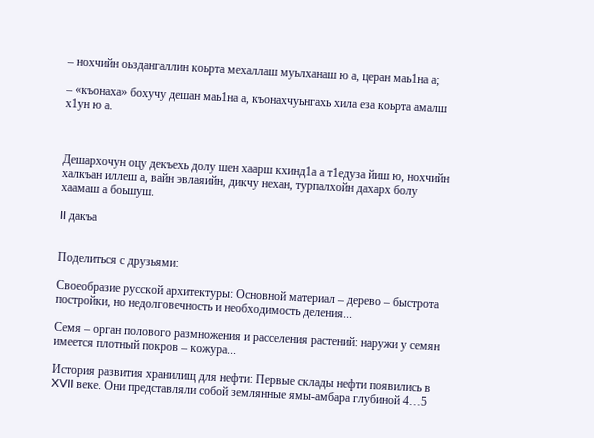– нохчийн оьздангаллин коьрта мехаллаш муьлханаш ю а, церан маь1на а;

– «къонаха» бохучу дешан маь1на а, къонахчуьнгахь хила еза коьрта амалш х1ун ю а.



Дешархочун оцу декъехь долу шен хаарш кхинд1а а т1едуза йиш ю, нохчийн халкъан иллеш а, вайн эвлаяийн, дикчу нехан, турпалхойн дахарх болу хаамаш а боьшуш.

II дакъа


Поделиться с друзьями:

Своеобразие русской архитектуры: Основной материал – дерево – быстрота постройки, но недолговечность и необходимость деления...

Семя – орган полового размножения и расселения растений: наружи у семян имеется плотный покров – кожура...

История развития хранилищ для нефти: Первые склады нефти появились в XVII веке. Они представляли собой землянные ямы-амбара глубиной 4…5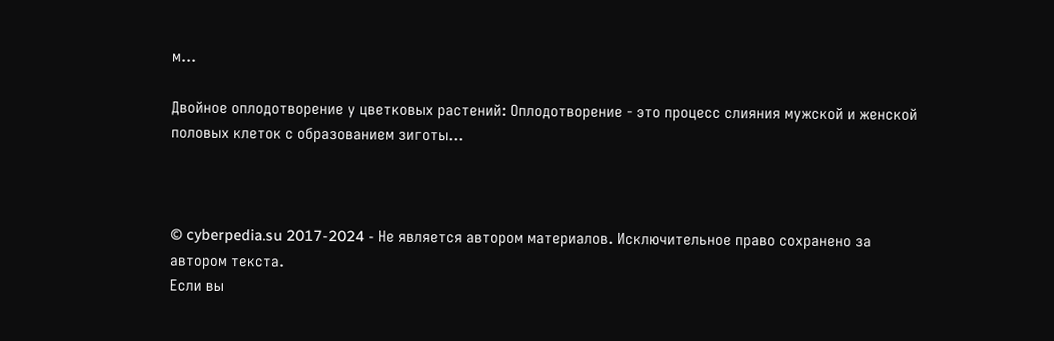м...

Двойное оплодотворение у цветковых растений: Оплодотворение - это процесс слияния мужской и женской половых клеток с образованием зиготы...



© cyberpedia.su 2017-2024 - Не является автором материалов. Исключительное право сохранено за автором текста.
Если вы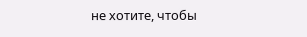не хотите, чтобы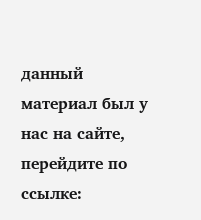данный материал был у нас на сайте, перейдите по ссылке: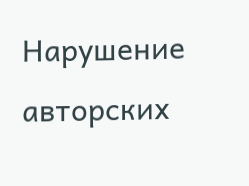Нарушение авторских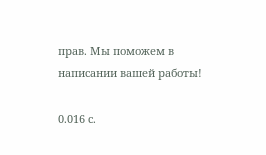прав. Мы поможем в написании вашей работы!

0.016 с.